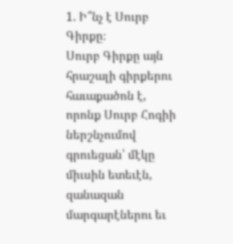1. Ի՞նչ է Սուրբ Գիրքը։
Սուրբ Գիրքը այն հրաշալի գիրքերու հաւաքածոն է, որոնք Սուրբ Հոգիի ներշնչումով գրուեցան՝ մէկը միւսին ետեւէն, զանազան մարգարէներու եւ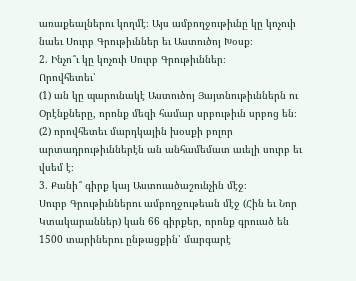առաքեալներու կողմէ։ Այս ամբողջութիւնը կը կոչուի նաեւ Սուրբ Գրութիւններ եւ Աստուծոյ Խօսք։
2. Ինչո՞ւ կը կոչուի Սուրբ Գրութիւններ։
Որովհետեւ՝
(1) ան կը պարունակէ Աստուծոյ Յայտնութիւններն ու Օրէնքները, որոնք մեզի համար սրբութիւն սրբոց են։
(2) որովհետեւ մարդկային խօսքի բոլոր արտադրութիւններէն ան անհամեմատ աւելի սուրբ եւ վսեմ է։
3. Քանի՞ գիրք կայ Աստուածաշունչին մէջ։
Սուրբ Գրութիւններու ամբողջութեան մէջ (Հին եւ Նոր Կտակարաններ) կան 66 գիրքեր, որոնք գրուած են 1500 տարիներու ընթացքին՝ մարգարէ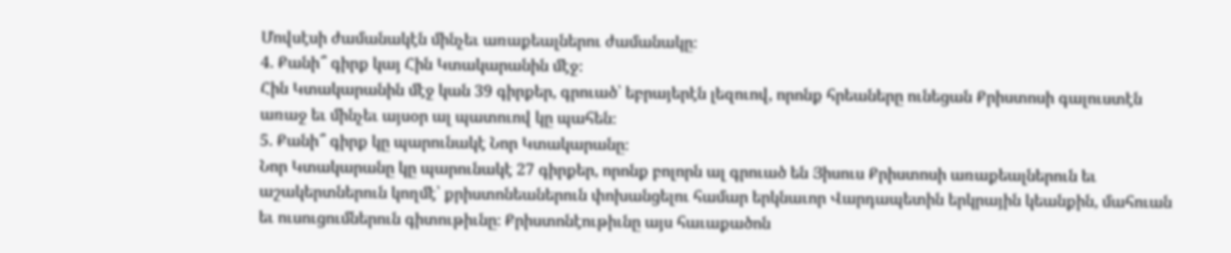Մովսէսի ժամանակէն մինչեւ առաքեալներու ժամանակը։
4. Քանի՞ գիրք կայ Հին Կտակարանին մէջ։
Հին Կտակարանին մէջ կան 39 գիրքեր, գրուած՝ եբրայերէն լեզուով, որոնք հրեաները ունեցան Քրիստոսի գալուստէն առաջ եւ մինչեւ այսօր ալ պատուով կը պահեն։
5. Քանի՞ գիրք կը պարունակէ Նոր Կտակարանը։
Նոր Կտակարանը կը պարունակէ 27 գիրքեր, որոնք բոլորն ալ գրուած են Յիսուս Քրիստոսի առաքեալներուն եւ աշակերտներուն կողմէ՝ քրիստոնեաներուն փոխանցելու համար երկնաւոր Վարդապետին երկրային կեանքին, մահուան եւ ուսուցումներուն գիտութիւնը։ Քրիստոնէութիւնը այս հաւաքածոն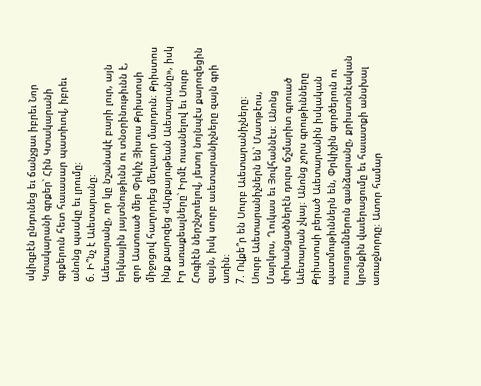սկիզբէն ընդունեց եւ ճանչցաւ իբրեւ Նոր Կտակարանի գրքեր՝ Հին Կտակարանի գրքերուն հետ հաւասար պատիւով, իբրեւ անոնց պսակը եւ լրումը։
6. Ի՞նչ է Աւետարանը։
Աւետարանը, որ կը նշանակէ բարի լուր, այն երկնային յայտնութիւնն ու տնօրինութիւնն է, զոր Աստուած մեր Փրկիչ Յիսուս Քրիստոսի միջոցով հաղորդեց մեղաւոր մարդուն։ Քրիստոս ինք քարոզեց «Արքայութեան Աւետարանը», իսկ Իր առաքեալները՝ Իրմէ ուսանելով եւ Սուրբ Հոգիէն ներշնչուելով, յետոյ նոյնպէս քարոզեցին զայն, իսկ սուրբ աւետարանիչները զայն գրի առին։
7. Ովքե՞ր են Սուրբ Աւետարանիչները։
Սուրբ Աւետարանիչներն են՝ Մատթէոս, Մարկոս, Ղուկաս եւ Յովհաննէս։ Անոնց փոխանցածներէն դուրս ճշմարիտ գրուած Աւետարան չկայ։ Անոնց չորս գրութիւնները Քրիստոսի բերած Աւետարանին իսկական պատմութիւններն են, Փրկիչին գործերուն ու ուսուցումներուն գանձարանը, քրիստոնէական կրօնքին վաւերացումը եւ հաւատքի անսխալ առաջնորդը։ Ատոր համար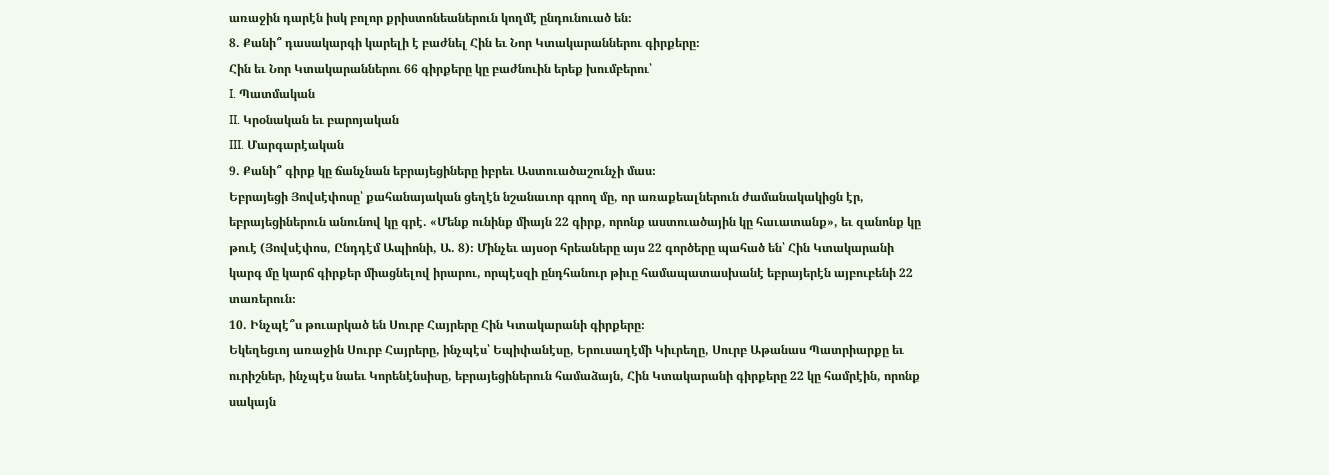առաջին դարէն իսկ բոլոր քրիստոնեաներուն կողմէ ընդունուած են։
8. Քանի՞ դասակարգի կարելի է բաժնել Հին եւ Նոր Կտակարաններու գիրքերը։
Հին եւ Նոր Կտակարաններու 66 գիրքերը կը բաժնուին երեք խումբերու՝
I. Պատմական
II. Կրօնական եւ բարոյական
III. Մարգարէական
9. Քանի՞ գիրք կը ճանչնան եբրայեցիները իբրեւ Աստուածաշունչի մաս։
Եբրայեցի Յովսէփոսը՝ քահանայական ցեղէն նշանաւոր գրող մը, որ առաքեալներուն ժամանակակիցն էր, եբրայեցիներուն անունով կը գրէ. «Մենք ունինք միայն 22 գիրք, որոնք աստուածային կը հաւատանք», եւ զանոնք կը թուէ (Յովսէփոս, Ընդդէմ Ապիոնի, Ա. 8)։ Մինչեւ այսօր հրեաները այս 22 գործերը պահած են՝ Հին Կտակարանի կարգ մը կարճ գիրքեր միացնելով իրարու, որպէսզի ընդհանուր թիւը համապատասխանէ եբրայերէն այբուբենի 22 տառերուն։
10. Ինչպէ՞ս թուարկած են Սուրբ Հայրերը Հին Կտակարանի գիրքերը։
Եկեղեցւոյ առաջին Սուրբ Հայրերը, ինչպէս՝ Եպիփանէսը, Երուսաղէմի Կիւրեղը, Սուրբ Աթանաս Պատրիարքը եւ ուրիշներ, ինչպէս նաեւ Կորենէնսիսը, եբրայեցիներուն համաձայն, Հին Կտակարանի գիրքերը 22 կը համրէին, որոնք սակայն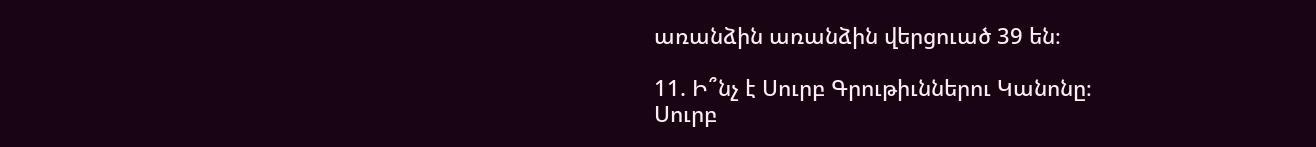առանձին առանձին վերցուած 39 են։

11. Ի՞նչ է Սուրբ Գրութիւններու Կանոնը։
Սուրբ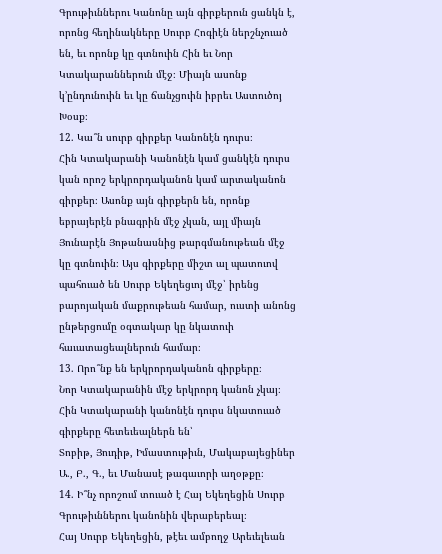Գրութիւններու Կանոնը այն գիրքերուն ցանկն է, որոնց հեղինակները Սուրբ Հոգիէն ներշնչուած են, եւ որոնք կը գտնուին Հին եւ Նոր Կտակարաններուն մէջ։ Միայն ասոնք կ՚ընդունուին եւ կը ճանչցուին իբրեւ Աստուծոյ Խօսք։
12. Կա՞ն սուրբ գիրքեր Կանոնէն դուրս։
Հին Կտակարանի Կանոնէն կամ ցանկէն դուրս կան որոշ երկրորդականոն կամ արտականոն գիրքեր։ Ասոնք այն գիրքերն են, որոնք եբրայերէն բնագրին մէջ չկան, այլ միայն Յունարէն Յոթանասնից թարգմանութեան մէջ կը գտնուին։ Այս գիրքերը միշտ ալ պատուով պահուած են Սուրբ Եկեղեցւոյ մէջ՝ իրենց բարոյական մաքրութեան համար, ուստի անոնց ընթերցումը օգտակար կը նկատուի հաւատացեալներուն համար։
13. Որո՞նք են երկրորդականոն գիրքերը։
Նոր Կտակարանին մէջ երկրորդ կանոն չկայ։ Հին Կտակարանի կանոնէն դուրս նկատուած գիրքերը հետեւեալներն են՝
Տոբիթ, Յուդիթ, Իմաստութիւն, Մակաբայեցիներ Ա., Բ., Գ., եւ Մանասէ թագաւորի աղօթքը։
14. Ի՞նչ որոշում տուած է Հայ Եկեղեցին Սուրբ Գրութիւններու կանոնին վերաբերեալ։
Հայ Սուրբ Եկեղեցին, թէեւ ամբողջ Արեւելեան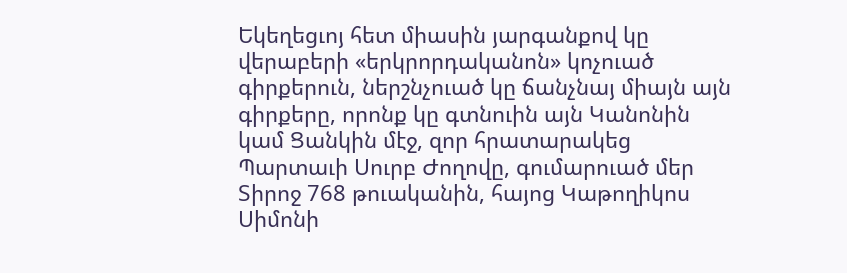Եկեղեցւոյ հետ միասին յարգանքով կը վերաբերի «երկրորդականոն» կոչուած գիրքերուն, ներշնչուած կը ճանչնայ միայն այն գիրքերը, որոնք կը գտնուին այն Կանոնին կամ Ցանկին մէջ, զոր հրատարակեց Պարտաւի Սուրբ Ժողովը, գումարուած մեր Տիրոջ 768 թուականին, հայոց Կաթողիկոս Սիմոնի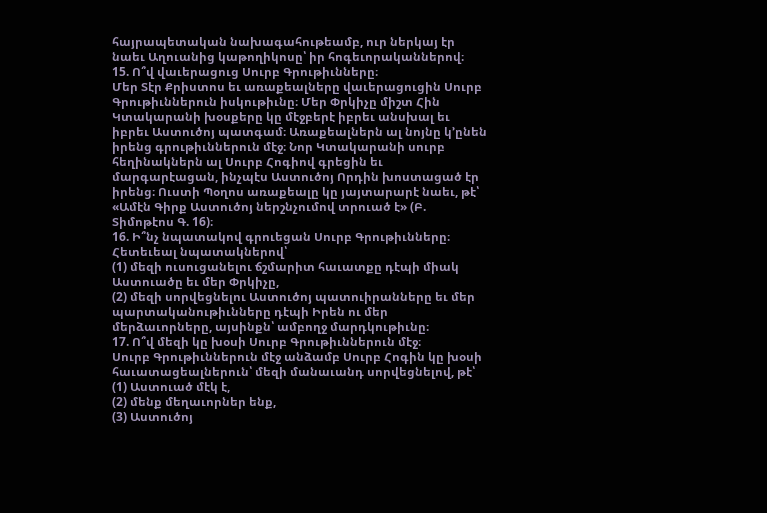հայրապետական նախագահութեամբ, ուր ներկայ էր նաեւ Աղուանից կաթողիկոսը՝ իր հոգեւորականներով։
15. Ո՞վ վաւերացուց Սուրբ Գրութիւնները։
Մեր Տէր Քրիստոս եւ առաքեալները վաւերացուցին Սուրբ Գրութիւններուն իսկութիւնը։ Մեր Փրկիչը միշտ Հին Կտակարանի խօսքերը կը մէջբերէ իբրեւ անսխալ եւ իբրեւ Աստուծոյ պատգամ։ Առաքեալներն ալ նոյնը կ՚ընեն իրենց գրութիւններուն մէջ։ Նոր Կտակարանի սուրբ հեղինակներն ալ Սուրբ Հոգիով գրեցին եւ մարգարէացան, ինչպէս Աստուծոյ Որդին խոստացած էր իրենց։ Ուստի Պօղոս առաքեալը կը յայտարարէ նաեւ, թէ՝ «Ամէն Գիրք Աստուծոյ ներշնչումով տրուած է» (Բ. Տիմոթէոս Գ. 16)։
16. Ի՞նչ նպատակով գրուեցան Սուրբ Գրութիւնները։
Հետեւեալ նպատակներով՝
(1) մեզի ուսուցանելու ճշմարիտ հաւատքը դէպի միակ Աստուածը եւ մեր Փրկիչը,
(2) մեզի սորվեցնելու Աստուծոյ պատուիրանները եւ մեր պարտականութիւնները դէպի Իրեն ու մեր մերձաւորները, այսինքն՝ ամբողջ մարդկութիւնը։
17. Ո՞վ մեզի կը խօսի Սուրբ Գրութիւններուն մէջ։
Սուրբ Գրութիւններուն մէջ անձամբ Սուրբ Հոգին կը խօսի հաւատացեալներուն՝ մեզի մանաւանդ սորվեցնելով, թէ՝
(1) Աստուած մէկ է,
(2) մենք մեղաւորներ ենք,
(3) Աստուծոյ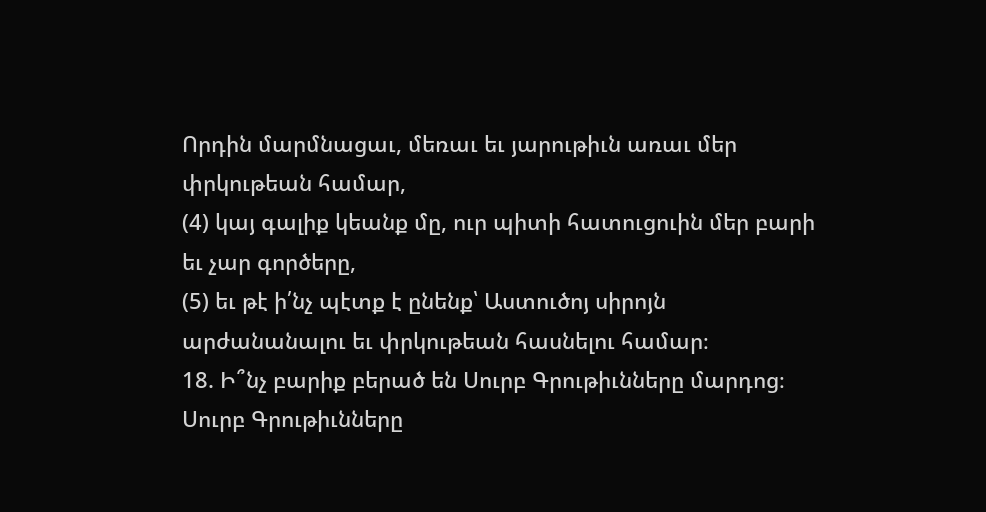Որդին մարմնացաւ, մեռաւ եւ յարութիւն առաւ մեր փրկութեան համար,
(4) կայ գալիք կեանք մը, ուր պիտի հատուցուին մեր բարի եւ չար գործերը,
(5) եւ թէ ի՛նչ պէտք է ընենք՝ Աստուծոյ սիրոյն արժանանալու եւ փրկութեան հասնելու համար։
18. Ի՞նչ բարիք բերած են Սուրբ Գրութիւնները մարդոց։
Սուրբ Գրութիւնները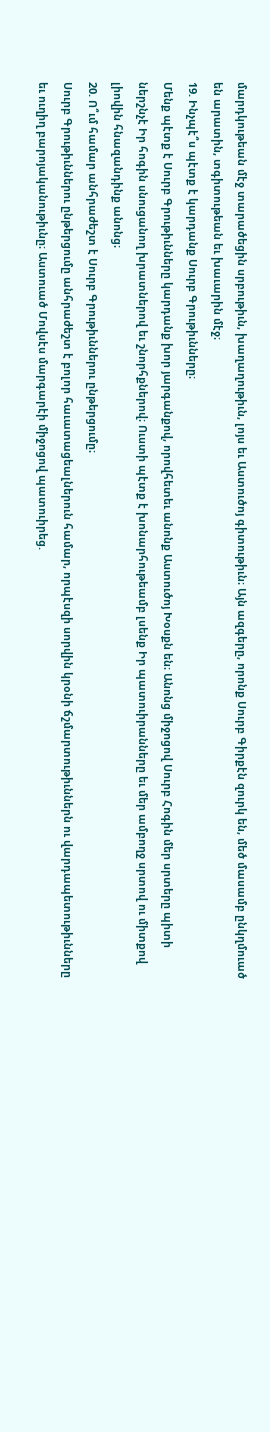մարդկութեան մէջ տարածեցին սրբութիւն, խաղաղութիւն, լոյս եւ Աստուծոյ գիտութիւն։ Այն ազգերը, որոնք Սուրբ Գիրքէն զուրկ են, մեծ մասամբ ընկղմուած են արատին, տգիտութեան եւ խաւարին մէջ։
19. Ինչպէ՞ս պէտք է կարդանք Սուրբ Գրութիւնները։
Մենք պէտք է Սուրբ Գրութիւնները կարդանք խոր յարգանքով, որովհետեւ անոնք Աստուծոյ Խօսքն են։ Անոնց միջոցով Սուրբ Հոգին մեր սրտերը պիտի ներշնչէ Իր հոգին սնուցանող խրատներով եւ շնորհքներով։ Ուստի պէտք է խոնարհութեամբ լսենք Իր պատուիրանները եւ մեր ամբողջ սրտով ու միտքով լիովին հնազանդինք անոնց։
20. Ո՞ւմ համար անհրաժեշտ է Սուրբ Գրութիւններու ընթերցումը։
Սուրբ Գրութիւններու ընթերցումը անհրաժեշտ է բոլոր հաւատացեալներուն համար, որպէսզի սորվին կրօնի ճշմարտութիւններն ու վարդապետութիւնները եւ ուղիղ բարոյականութիւնը։ Աստուած Մովսէս մարգարէի միջոցով պատուիրեց.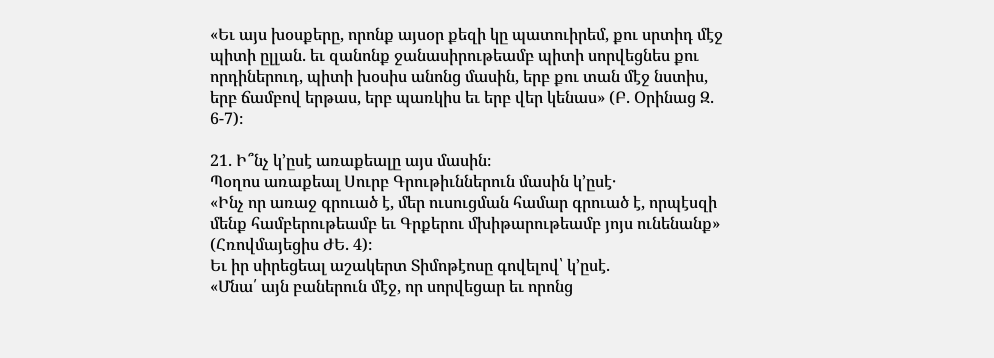«Եւ այս խօսքերը, որոնք այսօր քեզի կը պատուիրեմ, քու սրտիդ մէջ պիտի ըլլան. եւ զանոնք ջանասիրութեամբ պիտի սորվեցնես քու որդիներուդ, պիտի խօսիս անոնց մասին, երբ քու տան մէջ նստիս, երբ ճամբով երթաս, երբ պառկիս եւ երբ վեր կենաս» (Բ. Օրինաց Զ. 6-7)։

21. Ի՞նչ կ՚ըսէ առաքեալը այս մասին։
Պօղոս առաքեալ Սուրբ Գրութիւններուն մասին կ՚ըսէ․
«Ինչ որ առաջ գրուած է, մեր ուսուցման համար գրուած է, որպէսզի մենք համբերութեամբ եւ Գրքերու մխիթարութեամբ յոյս ունենանք» (Հռովմայեցիս ԺԵ. 4)։
Եւ իր սիրեցեալ աշակերտ Տիմոթէոսը գովելով՝ կ՚ըսէ.
«Մնա՛ այն բաներուն մէջ, որ սորվեցար եւ որոնց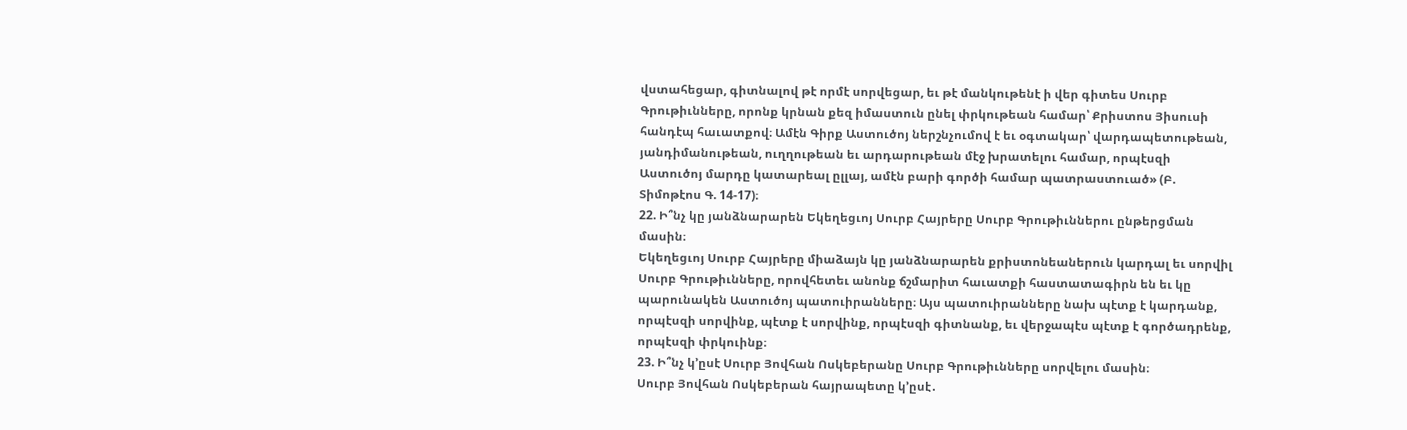վստահեցար, գիտնալով թէ որմէ սորվեցար, եւ թէ մանկութենէ ի վեր գիտես Սուրբ Գրութիւնները, որոնք կրնան քեզ իմաստուն ընել փրկութեան համար՝ Քրիստոս Յիսուսի հանդէպ հաւատքով։ Ամէն Գիրք Աստուծոյ ներշնչումով է եւ օգտակար՝ վարդապետութեան, յանդիմանութեան, ուղղութեան եւ արդարութեան մէջ խրատելու համար, որպէսզի Աստուծոյ մարդը կատարեալ ըլլայ, ամէն բարի գործի համար պատրաստուած» (Բ. Տիմոթէոս Գ. 14-17)։
22. Ի՞նչ կը յանձնարարեն Եկեղեցւոյ Սուրբ Հայրերը Սուրբ Գրութիւններու ընթերցման մասին։
Եկեղեցւոյ Սուրբ Հայրերը միաձայն կը յանձնարարեն քրիստոնեաներուն կարդալ եւ սորվիլ Սուրբ Գրութիւնները, որովհետեւ անոնք ճշմարիտ հաւատքի հաստատագիրն են եւ կը պարունակեն Աստուծոյ պատուիրանները։ Այս պատուիրանները նախ պէտք է կարդանք, որպէսզի սորվինք, պէտք է սորվինք, որպէսզի գիտնանք, եւ վերջապէս պէտք է գործադրենք, որպէսզի փրկուինք։
23. Ի՞նչ կ՚ըսէ Սուրբ Յովհան Ոսկեբերանը Սուրբ Գրութիւնները սորվելու մասին։
Սուրբ Յովհան Ոսկեբերան հայրապետը կ՚ըսէ․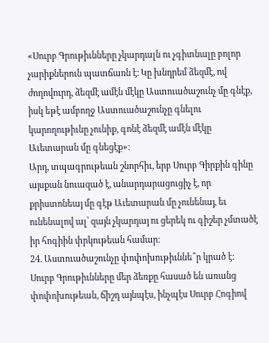«Սուրբ Գրութիւնները չկարդալն ու չգիտնալը բոլոր չարիքներուն պատճառն է։ Կը խնդրեմ ձեզմէ, ով ժողովուրդ, ձեզմէ ամէն մէկը Աստուածաշունչ մը գնէք, իսկ եթէ ամբողջ Աստուածաշունչը գնելու կարողութիւնը չունիք, գոնէ ձեզմէ ամէն մէկը Աւետարան մը գնեցէք»։
Արդ, տպագրութեան շնորհիւ, երբ Սուրբ Գիրքին գինը այսքան նուազած է, անարդարացուցիչ է, որ քրիստոնեայ մը գէթ Աւետարան մը չունենայ, եւ ունենալով ալ՝ զայն չկարդայ ու ցերեկ ու գիշեր չմտածէ իր հոգիին փրկութեան համար։
24. Աստուածաշունչը փոփոխութիւննե՞ր կրած է։
Սուրբ Գրութիւնները մեր ձեռքը հասած են առանց փոփոխութեան, ճիշդ այնպէս, ինչպէս Սուրբ Հոգիով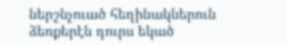ներշնչուած հեղինակներուն ձեռքերէն դուրս եկած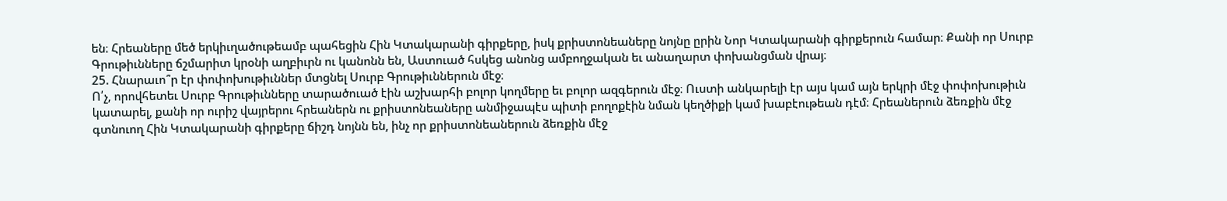են։ Հրեաները մեծ երկիւղածութեամբ պահեցին Հին Կտակարանի գիրքերը, իսկ քրիստոնեաները նոյնը ըրին Նոր Կտակարանի գիրքերուն համար։ Քանի որ Սուրբ Գրութիւնները ճշմարիտ կրօնի աղբիւրն ու կանոնն են, Աստուած հսկեց անոնց ամբողջական եւ անաղարտ փոխանցման վրայ։
25. Հնարաւո՞ր էր փոփոխութիւններ մտցնել Սուրբ Գրութիւններուն մէջ։
Ո՛չ, որովհետեւ Սուրբ Գրութիւնները տարածուած էին աշխարհի բոլոր կողմերը եւ բոլոր ազգերուն մէջ։ Ուստի անկարելի էր այս կամ այն երկրի մէջ փոփոխութիւն կատարել, քանի որ ուրիշ վայրերու հրեաներն ու քրիստոնեաները անմիջապէս պիտի բողոքէին նման կեղծիքի կամ խաբէութեան դէմ։ Հրեաներուն ձեռքին մէջ գտնուող Հին Կտակարանի գիրքերը ճիշդ նոյնն են, ինչ որ քրիստոնեաներուն ձեռքին մէջ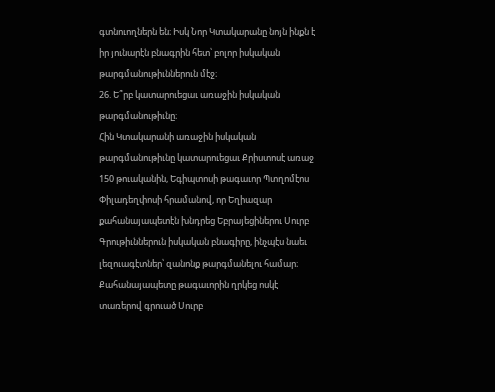գտնուողներն են։ Իսկ Նոր Կտակարանը նոյն ինքն է իր յունարէն բնագրին հետ՝ բոլոր իսկական թարգմանութիւններուն մէջ։
26. Ե՞րբ կատարուեցաւ առաջին իսկական թարգմանութիւնը։
Հին Կտակարանի առաջին իսկական թարգմանութիւնը կատարուեցաւ Քրիստոսէ առաջ 150 թուականին, Եգիպտոսի թագաւոր Պտղոմէոս Փիլադեղփոսի հրամանով, որ Եղիազար քահանայապետէն խնդրեց Եբրայեցիներու Սուրբ Գրութիւններուն իսկական բնագիրը, ինչպէս նաեւ լեզուագէտներ՝ զանոնք թարգմանելու համար։ Քահանայապետը թագաւորին ղրկեց ոսկէ տառերով գրուած Սուրբ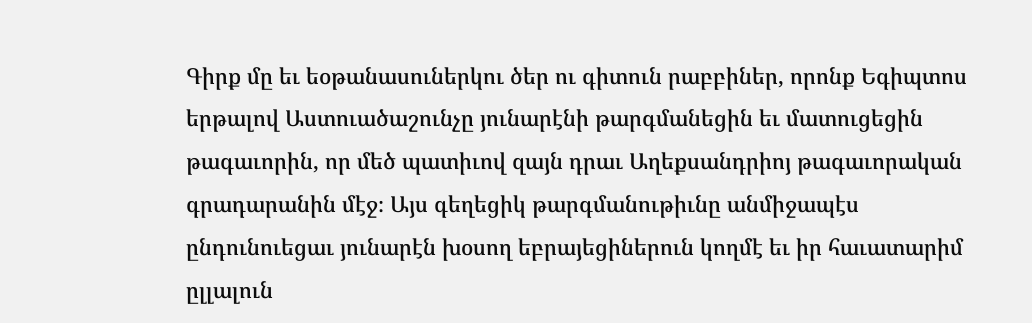Գիրք մը եւ եօթանասուներկու ծեր ու գիտուն րաբբիներ, որոնք Եգիպտոս երթալով Աստուածաշունչը յունարէնի թարգմանեցին եւ մատուցեցին թագաւորին, որ մեծ պատիւով զայն դրաւ Աղեքսանդրիոյ թագաւորական գրադարանին մէջ։ Այս գեղեցիկ թարգմանութիւնը անմիջապէս ընդունուեցաւ յունարէն խօսող եբրայեցիներուն կողմէ եւ իր հաւատարիմ ըլլալուն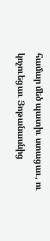համար մեծ պատիւ ստացաւ, ու կոչուեցաւ Յոթանասնից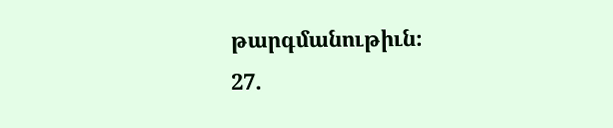թարգմանութիւն։
27.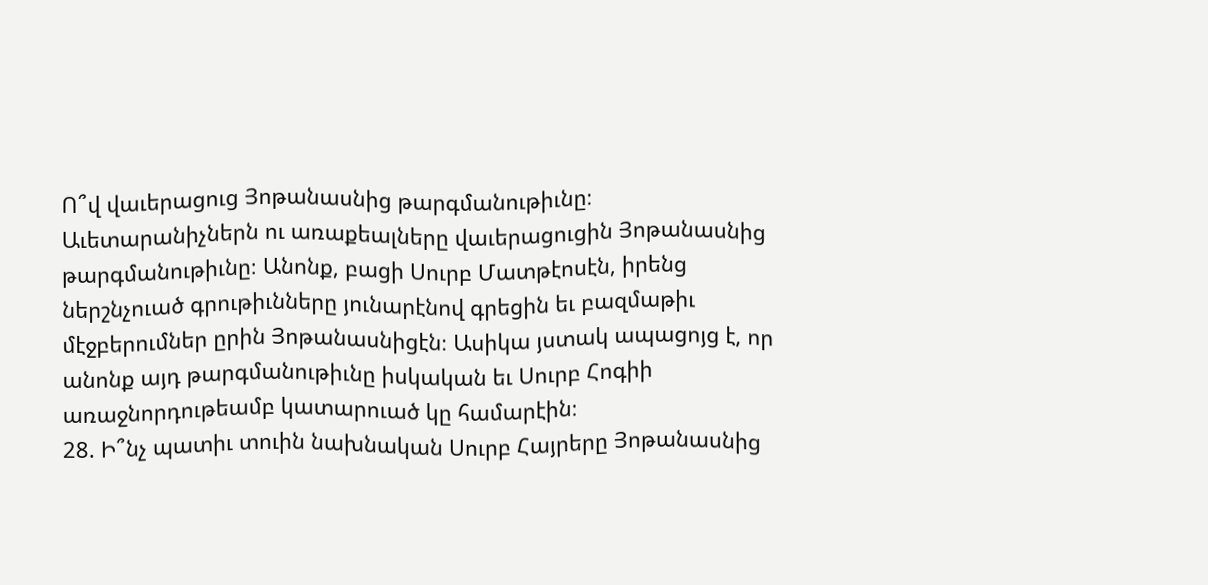Ո՞վ վաւերացուց Յոթանասնից թարգմանութիւնը։
Աւետարանիչներն ու առաքեալները վաւերացուցին Յոթանասնից թարգմանութիւնը։ Անոնք, բացի Սուրբ Մատթէոսէն, իրենց ներշնչուած գրութիւնները յունարէնով գրեցին եւ բազմաթիւ մէջբերումներ ըրին Յոթանասնիցէն։ Ասիկա յստակ ապացոյց է, որ անոնք այդ թարգմանութիւնը իսկական եւ Սուրբ Հոգիի առաջնորդութեամբ կատարուած կը համարէին։
28. Ի՞նչ պատիւ տուին նախնական Սուրբ Հայրերը Յոթանասնից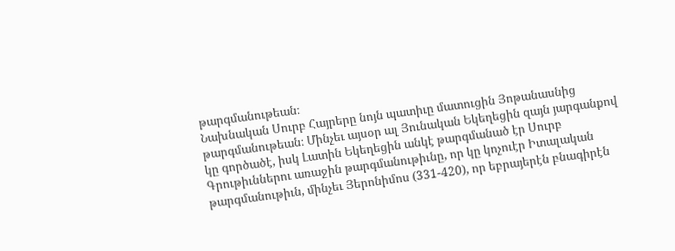թարգմանութեան։
Նախնական Սուրբ Հայրերը նոյն պատիւը մատուցին Յոթանասնից թարգմանութեան։ Մինչեւ այսօր ալ Յունական Եկեղեցին զայն յարգանքով կը գործածէ, իսկ Լատին Եկեղեցին անկէ թարգմանած էր Սուրբ Գրութիւններու առաջին թարգմանութիւնը, որ կը կոչուէր Իտալական թարգմանութիւն, մինչեւ Յերոնիմոս (331-420), որ եբրայերէն բնագիրէն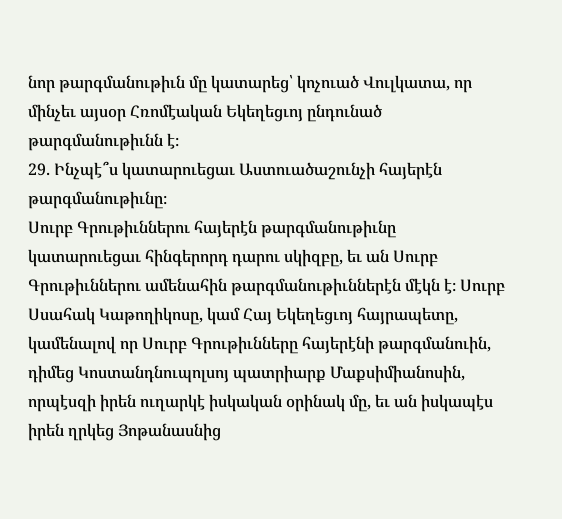նոր թարգմանութիւն մը կատարեց՝ կոչուած Վուլկատա, որ մինչեւ այսօր Հռոմէական Եկեղեցւոյ ընդունած թարգմանութիւնն է։
29. Ինչպէ՞ս կատարուեցաւ Աստուածաշունչի հայերէն թարգմանութիւնը։
Սուրբ Գրութիւններու հայերէն թարգմանութիւնը կատարուեցաւ հինգերորդ դարու սկիզբը, եւ ան Սուրբ Գրութիւններու ամենահին թարգմանութիւններէն մէկն է։ Սուրբ Սսահակ Կաթողիկոսը, կամ Հայ Եկեղեցւոյ հայրապետը, կամենալով որ Սուրբ Գրութիւնները հայերէնի թարգմանուին, դիմեց Կոստանդնուպոլսոյ պատրիարք Մաքսիմիանոսին, որպէսզի իրեն ուղարկէ իսկական օրինակ մը, եւ ան իսկապէս իրեն ղրկեց Յոթանասնից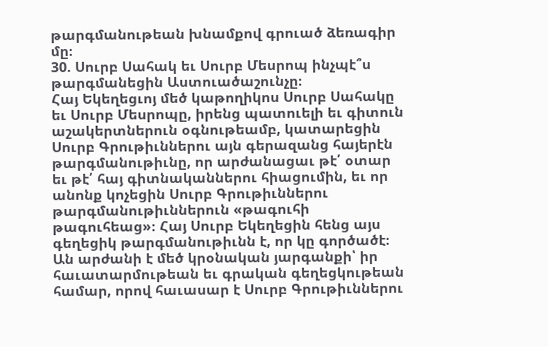թարգմանութեան խնամքով գրուած ձեռագիր մը։
30. Սուրբ Սահակ եւ Սուրբ Մեսրոպ ինչպէ՞ս թարգմանեցին Աստուածաշունչը։
Հայ Եկեղեցւոյ մեծ կաթողիկոս Սուրբ Սահակը եւ Սուրբ Մեսրոպը, իրենց պատուելի եւ գիտուն աշակերտներուն օգնութեամբ, կատարեցին Սուրբ Գրութիւններու այն գերազանց հայերէն թարգմանութիւնը, որ արժանացաւ թէ՛ օտար եւ թէ՛ հայ գիտնականներու հիացումին, եւ որ անոնք կոչեցին Սուրբ Գրութիւններու թարգմանութիւններուն «թագուհի թագուհեաց»։ Հայ Սուրբ Եկեղեցին հենց այս գեղեցիկ թարգմանութիւնն է, որ կը գործածէ։ Ան արժանի է մեծ կրօնական յարգանքի՝ իր հաւատարմութեան եւ գրական գեղեցկութեան համար, որով հաւասար է Սուրբ Գրութիւններու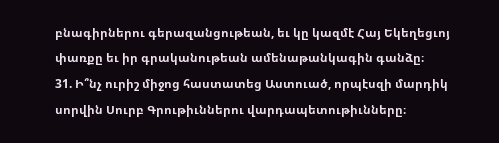բնագիրներու գերազանցութեան, եւ կը կազմէ Հայ Եկեղեցւոյ փառքը եւ իր գրականութեան ամենաթանկագին գանձը։
31. Ի՞նչ ուրիշ միջոց հաստատեց Աստուած, որպէսզի մարդիկ սորվին Սուրբ Գրութիւններու վարդապետութիւնները։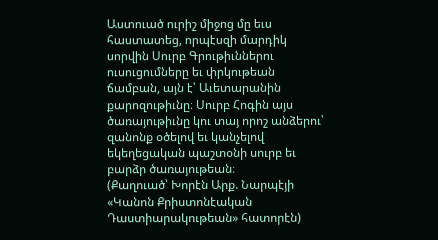Աստուած ուրիշ միջոց մը եւս հաստատեց, որպէսզի մարդիկ սորվին Սուրբ Գրութիւններու ուսուցումները եւ փրկութեան ճամբան, այն է՝ Աւետարանին քարոզութիւնը։ Սուրբ Հոգին այս ծառայութիւնը կու տայ որոշ անձերու՝ զանոնք օծելով եւ կանչելով եկեղեցական պաշտօնի սուրբ եւ բարձր ծառայութեան։
(Քաղուած՝ Խորէն Արք. Նարպէյի «Կանոն Քրիստոնէական Դաստիարակութեան» հատորէն)